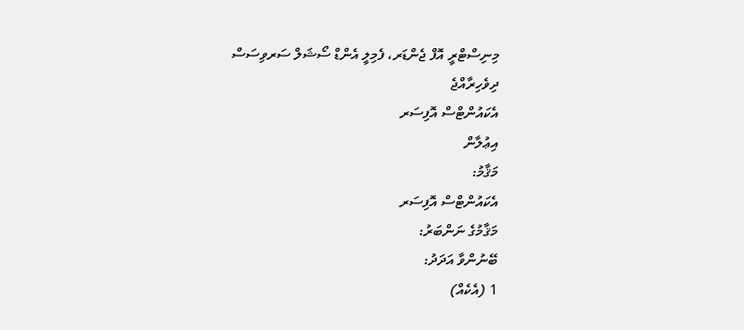މިނިސްޓްރީ އޮފް ޖެންޑަރ، ފެމިލީ އެންޑް ސޯޝަލް ސަރވިސަސް
ދިވެހިރާއްޖެ
އެކައުންޓްސް އޮފިސަރ
އިޢުލާން
މަޤާމު:
އެކައުންޓްސް އޮފިސަރ
މަޤާމުގެ ނަންބަރު:
ބޭނުންވާ އަދަދު:
1 (އެކެއް)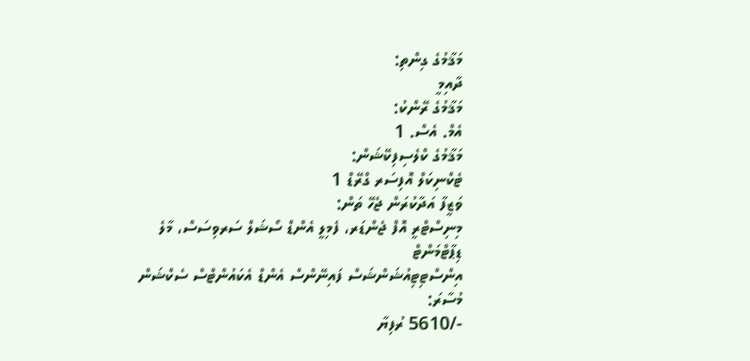މަޤާމުގެ ގިންތި:
ދާއިމީ
މަޤާމުގެ ރޭންކު:
އެމް. އެސް. 1
މަޤާމުގެ ކްލެސިފިކޭޝަން:
ޓެކްނިކަލް އޮފިސަރ ގްރޭޑް 1
ވަޒީފާ އަދާކުރަން ޖެހޭ ތަން:
މިނިސްޓްރީ އޮފް ޖެންޑަރ، ފެމިލީ އެންޑް ސޯޝަލް ސަރވިސަސް، މާލެ
ޑިޕާޓްމަންޓް
އިންސްޓިޓިއުޝަންޝަސް ފައިނޭންސް އެންޑް އެކައުންޓްސް ސެކްޝަން
މުސާރަ:
-/5610 ރުފިޔާ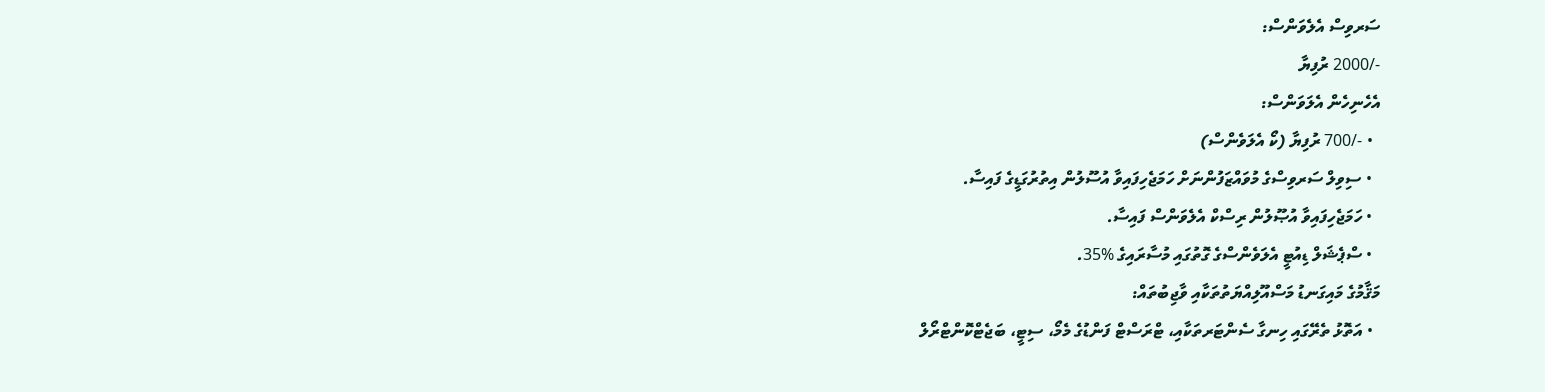ސަރވިސް އެލެވަންސް:
-/2000 ރުފިޔާ
އެހެނިހެން އެލަވަންސް:
  • -/700 ރުފިޔާ (ކޯ އެލަވެންސް)
  • ސިވިލް ސަރވިސްގެ މުވައްޒަފުންނަށް ހަމަޖެހިފައިވާ އުސޫލުން އިތުރުގަޑީގެ ފައިސާ.
  • ހަމަޖެހިފައިވާ އުޞޫލުން ރިސްކް އެލެވަންސް ފައިސާ.
  • ސްޕެޝަލް ޑިއުޓީ އެލަވެންސްގެ ގޮތުގައި މުސާރައިގެ %35.
މަޤާމުގެ މައިގަނޑު މަސްއޫލިއްޔަތުތަކާއި ވާޖިބުތައް:
  • އަތޮޅު ތެރޭގައި ހިނގާ ސެންޓަރތަކާއި، ޓްރަސްޓް ފަންޑުގެ މެމޯ، ސިޓީ، ބަޖެޓްކޮންޓްރޯލް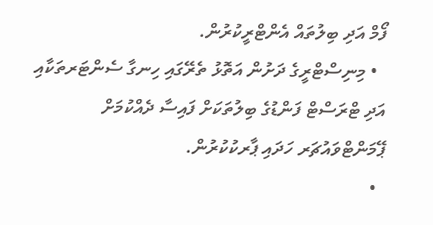ފޯމް އަދި ބިލުތައް އެންޓްރީކުރުން.
  • މިނިސްޓްރީގެ ދަށުން އަތޮޅު ތެރޭގައި ހިނގާ ސެންޓަރތަކާއި އަދި ޓްރަސްޓް ފަންޑުގެ ބިލުތަކަށް ފައިސާ ދެއްކުމަށް ޕޭމަންޓްވައުޗަރ ހަދައި ޕާރކުކުރުން.
  •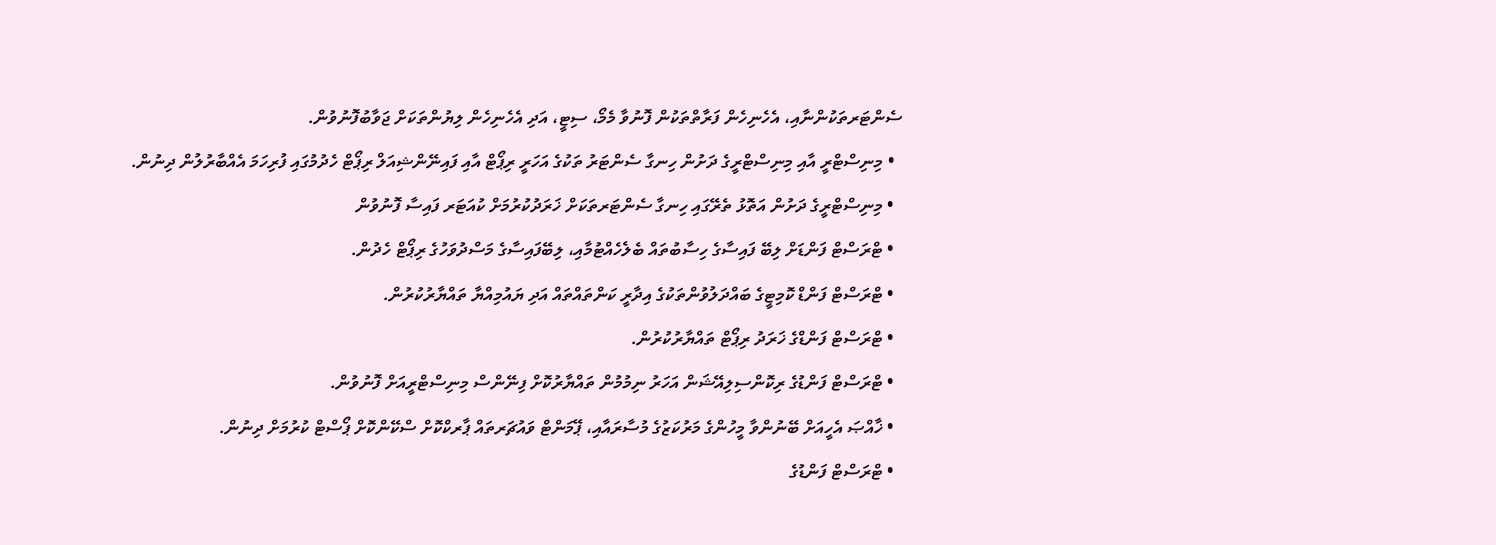ސެންޓަރތަކުންނާއި، އެހެނިހެން ފަރާތްތަކުން ފޮނުވާ މެމޯ، ސިޓީ، އަދި އެހެނިހެން ލިޔުންތަކަށް ޖަވާބުފޮނުވުން.
  • މިނިސްޓްރީ އާއި މިނިސްޓްރީގެ ދަށުން ހިނގާ ސެންޓަރު ތަކުގެ އަހަރީ ރިޕޯޓް އާއި ފައިނޭންޝިއަލް ރިޕޯޓް ހެދުމުގައި ފުރިހަމަ އެއްބާރުލުން ދިނުން.
  • މިނިސްޓްރީގެ ދަށުން އަތޮޅު ތެރޭގައި ހިނގާ ސެންޓަރތަކަށް ޚަރަދުކުރުމަށް ކުއަޓަރ ފައިސާ ފޮނުވުން
  • ޓްރަސްޓް ފަންޑަށް ލިބޭ ފައިސާގެ ހިސާބުތައް ބެލެހެއްޓުމާއި، ލިބޭފައިސާގެ މަސްދުވަހުގެ ރިޕޯޓް ހެދުން.
  • ޓްރަސްޓް ފަންޑް ކޮމިޓީގެ ބައްދަލުވުންތަކުގެ އިދާރީ ކަންތައްތައް އަދި ޔައުމިއްޔާ ތައްޔާރުކުރުން.
  • ޓްރަސްޓް ފަންޑްގެ ޚަރަދު ރިޕޯޓް ތައްޔާރުކުރުން.
  • ޓްރަސްޓް ފަންޑުގެ ރިކޮންސިލިއޭޝަން އަހަރު ނިމުމުން ތައްޔާރުކޮށް ފިނޭންސް މިނިސްޓްރީއަށް ފޮނުވުން.
  • ޚާއްޞަ އެހީއަށް ބޭނުންވާ މީހުންގެ މަރުކަޒުގެ މުސާރައާއި، ޕޭމަންޓް ވައުޗަރތައް ޕާރކްކޮށް ސްކޭންކޮށް ޕޯސްޓް ކުރުމަށް ދިނުން.
  • ޓްރަސްޓް ފަންޑުގެ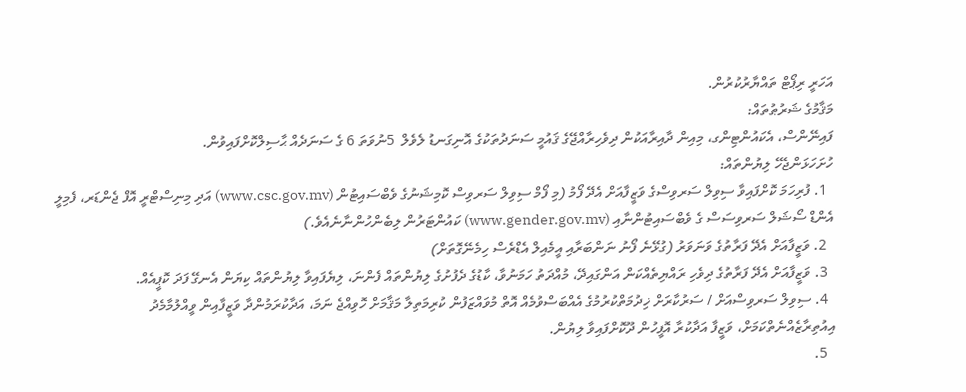އަހަރީ ރިޕޯޓް ތައްޔާރުކުރުން.
މަޤާމުގެ ޝަރުޠުތައް:
ފައިނޭންސް، އެކައުންޓިންގ، މިއިން ދާއިރާއަކުން ދިވެހިރާއްޖޭގެ ޤައުމީ ސަނަދުތަކުގެ އޮނިގަނޑު ލެވެލް  5ނުވަތަ 6 ގެ ސަނަދެއް ޙާސިލްކޮށްފައިވުން.
ހުށަހަޅަންޖެހޭ ލިޔުންތައް:
  1. ފުރިހަމަ ކޮށްފައިވާ ސިވިލް ސަރވިސްގެ ވަޒީފާއަށް އެދޭ ފޯމު (މި ފޯމް ސިވިލް ސަރވިސް ކޮމިޝަނުގެ ވެބްސައިޓުން (www.csc.gov.mv) އަދި މިނިސްޓްރީ އޮފް ޖެންޑަރ، ފެމިލީ އެންޑް ސޯޝަލް ސަރވިސަސް ގެ ވެބްސައިޓުންނާއި (www.gender.gov.mv) ކައުންޓަރުން ލިބެންހުންނާނެއެވެ.)
  2. ވަޒީފާއަށް އެދޭ ފަރާތުގެ ވަނަވަރު (ގުޅޭނެ ފޯނު ނަންބަރާއި އީމެއިލް އެޑްރެސް ހިމެނޭގޮތަށް)
  3. ވަޒީފާއަށް އެދޭ ފަރާތުގެ ދިވެހި ރައްޔިތެއްކަން އަންގައިދޭ، މުއްދަތު ހަމަނުވާ، ކާޑުގެ ދެފުށުގެ ލިޔުންތައް ފެންނަ، ލިޔެފައިވާ ލިޔުންތައް ކިޔަން އެނގޭ ފަދަ ކޮޕީއެއް.
  4. ސިވިލް ސަރވިސްއަށް / ސަރުކާރަށް ޚިދުމަތްކުރުމުގެ އެއްބަސްވުމެއް އޮތް މުވައްޒަފުން ކުރިމަތިލާ މަޤާމަށް ހޮވިއްޖެ ނަމަ، އަދާކުރަމުންދާ ވަޒީފާއިން ވީއްލުމާމެދު އިއުތިރާޒެއްނެތްކަމަށް، ވަޒީފާ އަދާކުރާ އޮފީހުން ދޫކޮށްފައިވާ ލިޔުން.
  5.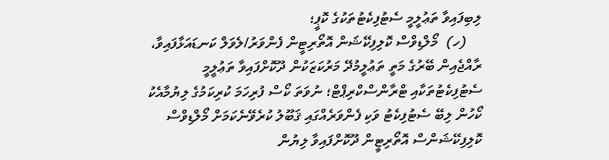ލިބިފައިވާ ތަޢުލީމީ ސެޓުފިކެޓުތަކުގެ ކޮޕީ؛
    (ހ)  މޯލްޑިވްސް ކޮލިފިކޭޝަން އޮތޯރިޓީން ފެންވަރު/ލެވަލް ކަނޑައަޅާފައިވާ، ރާއްޖެއިން ބޭރުގެ މަތީ ތަޢުލީމުދޭ މަރުކަޒަކުން ދޫކޮށްފައިވާ ތަޢުލީމީ ސެޓުފިކެޓުތަކާއި ޓްރާންސްކްރިޕްޓް؛ ނުވަތަ ކޯސް ފުރިހަމަ ކުރިކަމުގެ ލިޔުމާއެކު ކޯހުން ލިބޭ ސެޓުފިކެޓު ވަކި ފެންވަރެއްގައި ޤަބޫލު ކުރެވޭނެކަމަށް މޯލްޑިވްސް ކޮލިފިކޭޝަންސް އޮތޯރިޓީން ދޫކޮށްފައިވާ ލިޔުން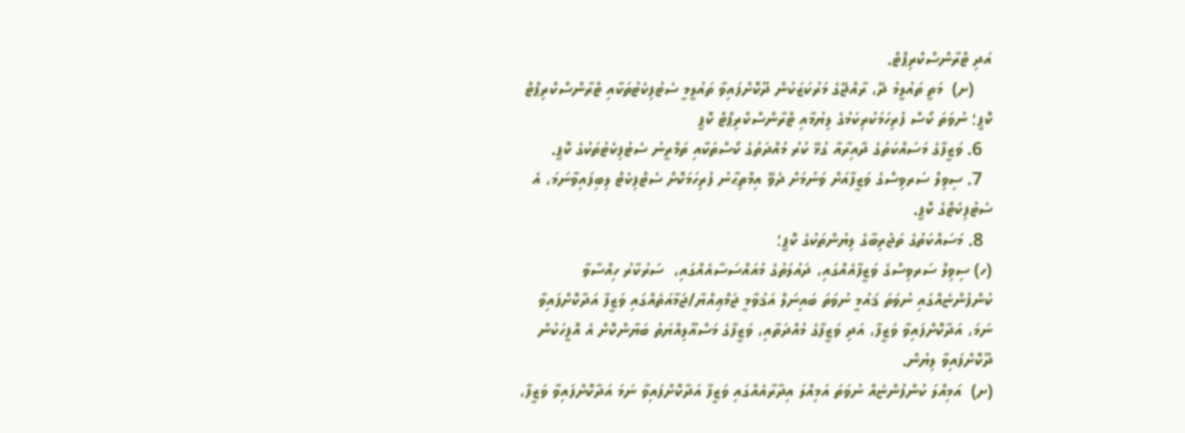އަދި ޓްރާންސްކްރިޕްޓް.
    (ށ)  މަތީ ތައުލީމު ދޭ، ރާއްޖޭގެ މަރުކަޒަކުން ދޫކޮށްފައިވާ ތައުލީމީ ސެޓުފިކެޓުތަކާއި ޓްރާންސްކްރިޕްޓް ކޮޕީ؛ ނުވަތަ ކޯސް ފުރިހަމަކުރިކަމުގެ ލިޔުމާއި ޓްރާންސްކްރިޕްޓް ކޮޕީ
  6. ވަޒީފާގެ މަސައްކަތުގެ ދާއިރާއާ ގުޅޭ ކުރު މުއްދަތުގެ ކޯސްތަކާއި ތަމްރީނު ސެޓުފިކެޓުތަކުގެ ކޮޕީ.
  7. ސިވިލް ސަރވިސްގެ ވަޒީފާއަށް ވަނުމަށް ދެވޭ އިމްތިޙާނު ފުރިހަމަކޮށް ސެޓްފިކެޓް ލިބިފައިވާނަމަ، އެ ސެޓުފިކެޓްގެ ކޮޕީ.
  8. މަސައްކަތުގެ ތަޖުރިބާގެ ލިޔުންތަކުގެ ކޮޕީ؛
(ހ) ސިވިލް ސަރވިސްގެ ވަޒީފާއެއްގައި، ދައުލަތުގެ މުއައްސަސާއެއްގައި،  ސަރުކާރު ހިއްސާވާ ކުންފުންޏެއްގައި ނުވަތަ ޤައުމީ ނުވަތަ ބައިނަލް އަޤުވާމީ ޖަމްޢިއްޔާ/ޖަމާއަތެއްގައި ވަޒީފާ އަދާކޮށްފައިވާ ނަމަ، އަދާކޮށްފައިވާ ވަޒީފާ، އަދި ވަޒީފާގެ މުއްދަތާއި، ވަޒީފާގެ މަސްއޫލިއްޔަތު ބަޔާންކޮށް އެ އޮފީހަކުން ދޫކޮށްފައިވާ ލިޔުން.
(ށ)  އަމިއްލަ ކުންފުންޏެއް ނުވަތަ އަމިއްލަ އިދާރާއެއްގައި ވަޒީފާ އަދާކޮށްފައިވާ ނަމަ އަދާކޮށްފައިވާ ވަޒީފާ،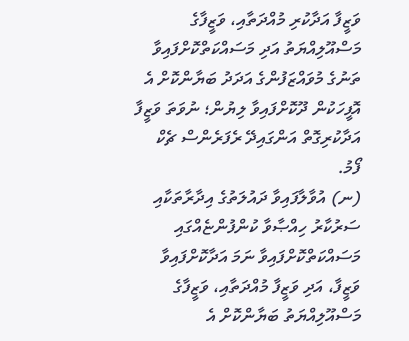ވަޒީފާ އަދާކުރި މުއްދަތާއި، ވަޒީފާގެ މަސްއޫލިއްޔަތު އަދި މަސައްކަތްކޮށްފައިވާ ތަނުގެ މުވައްޒަފުންގެ އަދަދު ބަޔާންކޮށް އެ އޮފީހަކުން ދޫކޮށްފައިވާ ލިޔުން؛ ނުވަތަ ވަޒީފާ އަދާކުރިގޮތް އަންގައިދޭ ރެފަރެންސް ޗެކް ފޯމު.
(ނ) އުވާލާފައިވާ ދައުލަތުގެ އިދާރާތަކާއި ސަރުކާރު ހިއްޞާވާ ކުންފުންޏެއްގައި މަސައްކަތްކޮށްފައިވާ ނަމަ އަދާކޮށްފައިވާ ވަޒީފާ، އަދި ވަޒީފާ މުއްދަތާއި، ވަޒީފާގެ މަސްއޫލިއްޔަތު ބަޔާންކޮށް އެ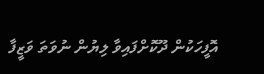އޮފީހަކުން ދޫކޮށްފައިވާ ލިޔުން ނުވަތަ ވަޒީފާ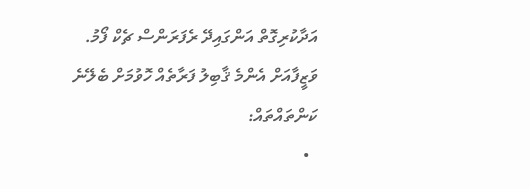އަދާކުރިގޮތް އަންގައިދޭ ރެފަރަންސް ޗެކް ފޯމު.
ވަޒީފާއަށް އެންމެ ޤާބިލު ފަރާތެއް ހޮވުމަށް ބެލޭނެ ކަންތައްތައް:
  •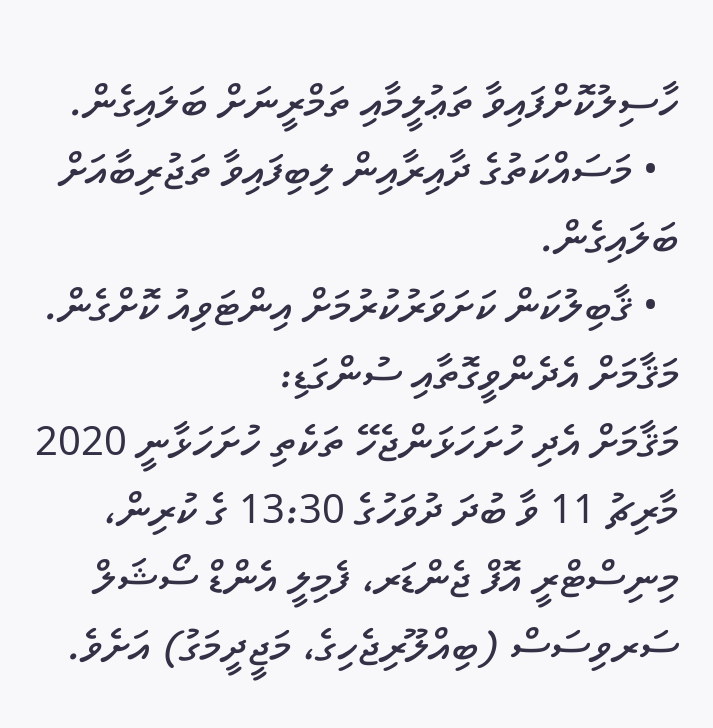ހާސިލުކޮށްފައިވާ ތަޢުލީމާއި ތަމްރީނަށް ބަލައިގެން.
  • މަސައްކަތުގެ ދާއިރާއިން ލިބިފައިވާ ތަޖުރިބާއަށް ބަލައިގެން.
  • ޤާބިލުކަން ކަށަވަރުކުރުމަށް އިންޓަވިއު ކޮށްގެން.
މަޤާމަށް އެދެންވީގޮތާއި ސުންގަޑި:
މަޤާމަށް އެދި ހުށަހަޅަންޖެހޭ ތަކެތި ހުށަހަޅާނީ 2020 މާރިޗު 11 ވާ ބުދަ ދުވަހުގެ 13:30 ގެ ކުރިން، މިނިސްޓްރީ އޮފް ޖެންޑަރ، ފެމިލީ އެންޑް ސޯޝަލް ސަރވިސަސް (ބިއްލޫރިޖެހިގެ، މަޖީދީމަގު) އަށެވެ.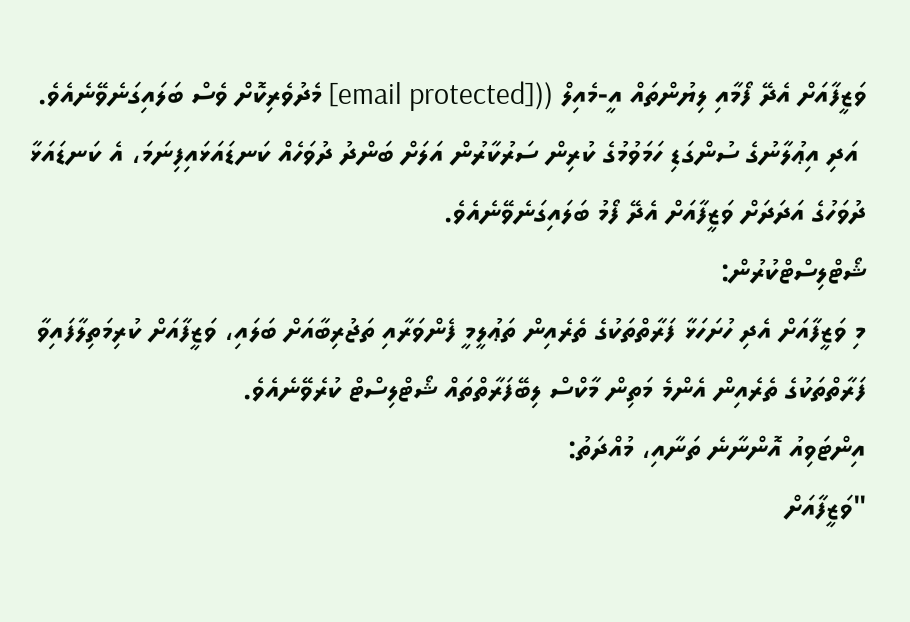ވަޒީފާއަށް އެދޭ ފޯމާއި ލިޔުންތައް އީ-މެއިލް (([email protected] މެދުވެރިކޮށް ވެސް ބަލައިގަނެވޭނެއެވެ.
 އަދި އިޢުލާނުގެ ސުންގަޑި ހަމަވުމުގެ ކުރިން ސަރުކާރުން އަލަށް ބަންދު ދުވަހެއް ކަނޑައަޅައިފިނަމަ، އެ ކަނޑައަޅާ ދުވަހުގެ އަދަދަށް ވަޒީފާއަށް އެދޭ ފޯމު ބަލައިގަނެވޭނެއެވެ.
ޝޯޓްލިސްޓްކުރުން:
މި ވަޒީފާއަށް އެދި ހުށަހަޅާ ފަރާތްތަކުގެ ތެރެއިން ތަޢުލީމީ ފެންވަރާއި ތަޖުރިބާއަށް ބަލައި، ވަޒީފާއަށް ކުރިމަތިލާފައިވާ ފަރާތްތަކުގެ ތެރެއިން އެންމެ މަތިން މާކްސް ލިބޭފަރާތްތައް ޝޯޓްލިސްޓް ކުރެވޭނެއެވެ.
އިންޓަވިއު އޮންނާނެ ތަނާއި، މުއްދަތު:
"ވަޒީފާއަށް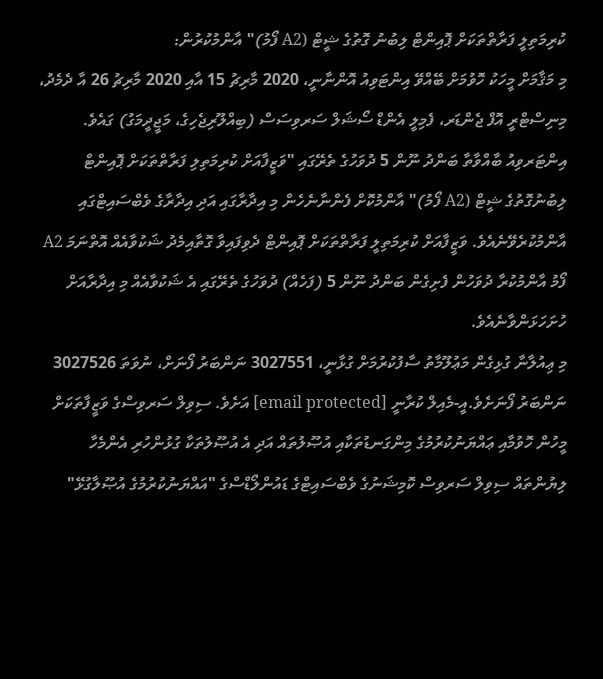ކުރިމަތިލީ ފަރާތްތަކަށް ޕޮއިންޓް ލިބުނު ގޮތުގެ ޝީޓް (A2 ފޯމު)" އާންމުކުރުން:
މި މަޤާމަށް މީހަކު ހޮވުމަށް ބޭއްވޭ އިންޓަވިއު އޮންނާނީ، 2020 މާރިޗު 15 އާއި 2020 މާރިޗު 26 އާ ދެމެދު،  މިނިސްޓްރީ އޮފް ޖެންޑަރ، ފެމިލީ އެންޑް ސޯޝަލް ސަރވިސަސް (ބިއްލޫރިޖެހިގެ، މަޖީދީމަގު) ގައެވެ.
އިންޓަރވިއު ބާއްވާތާ ބަންދު ނޫން 5 ދުވަހުގެ ތެރޭގައި "ވަޒީފާއަށް ކުރިމަތިލި ފަރާތްތަކަށް ޕޮއިންޓް ލިބުނުގޮތުގެ ޝީޓް (A2 ފޯމު)" އާންމުކޮށް ފެންނާނެހެން މި އިދާރާގައި އަދި އިދާރާގެ ވެބްސައިޓްގައި އާންމުކުރެވޭނެއެވެ. ވަޒީފާއަށް ކުރިމަތިލީ ފަރާތްތަކަށް ޕޮއިންޓް ދެވިފައިވާ ގޮތާއިމެދު ޝަކުވާއެއް އޮތްނަމަ A2 ފޯމު އާންމުކުރާ ދުވަހުން ފެށިގެން ބަންދު ނޫން 5 (ފަހެއް) ދުވަހުގެ ތެރޭގައި އެ ޝަކުވާއެއް މި އިދާރާއަށް ހުށަހަޅަންވާނެއެވެ.
މި ޢިއުލާނާ ގުޅިގެން މަޢުލޫމާތު ސާފުކުރުމަށް ގުޅާނީ، 3027551 ނަންބަރު ފޯނަށް، ނުވަތަ 3027526 ނަންބަރު ފޯނަށެވެ.އީ-މެއިލް ކުރާނީ [email protected] އަށެވެ. ސިވިލް ސަރވިސްގެ ވަޒީފާތަކަށް މީހުން ހޮވުމާއި ޢައްޔަނުކުރުމުގެ މިންގަނޑުތަކާއި އުޞޫލުތައް އަދި އެ އުޞޫލުތަކާ ގުޅުންހުރި އެންމެހާ ލިޔުންތައް ސިވިލް ސަރވިސް ކޮމިޝަނުގެ ވެބްސައިޓްގެ ޑައުންލޯޑްސްގެ "އައްޔަނުކުރުމުގެ އުޞޫލާގުޅޭ"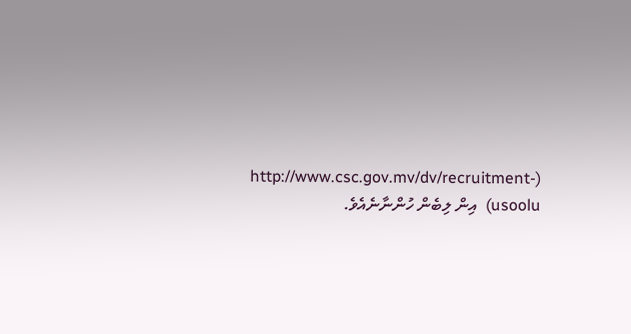(http://www.csc.gov.mv/dv/recruitment-usoolu)  އިން ލިބެން ހުންނާނެއެވެ.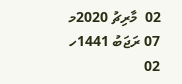02  މާރިޗު 2020މ
07 ރަޖަބު 1441ހ
02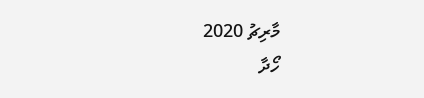މާރިޗު 2020
ހޯދާ